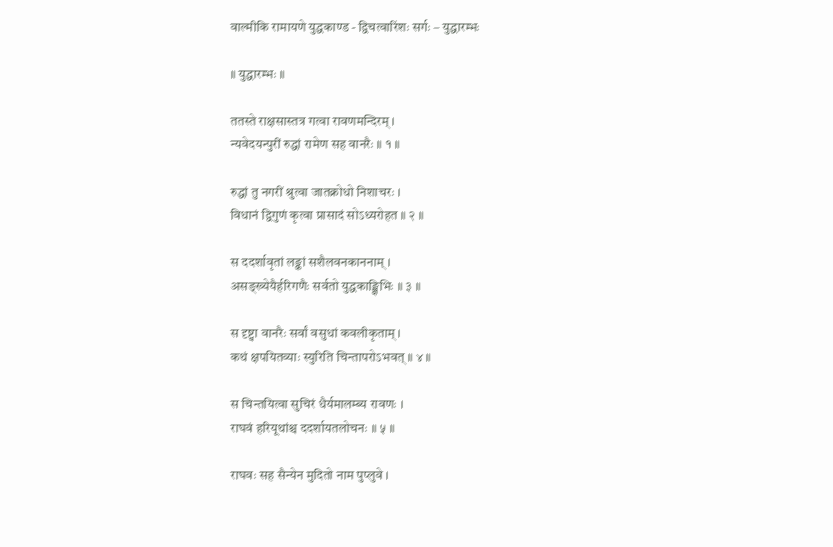वाल्मीकि रामायणे युद्धकाण्ड - द्विचत्वारिंशः सर्गः – युद्धारम्भः

॥ युद्धारम्भः ॥

ततस्ते राक्षसास्तत्र गत्वा रावणमन्दिरम् ।
न्यवेदयन्पुरीं रुद्धां रामेण सह वानरैः ॥ १ ॥

रुद्धां तु नगरीं श्रुत्वा जातक्रोधो निशाचरः ।
विधानं द्विगुणं कृत्वा प्रासादं सोऽध्यरोहत ॥ २ ॥

स ददर्शावृतां लङ्कां सशैलवनकाननाम् ।
असङ्ख्येयैर्हरिगणैः सर्वतो युद्धकाङ्क्षिभिः ॥ ३ ॥

स दृष्ट्वा वानरैः सर्वां वसुधां कवलीकृताम् ।
कथं क्षपयितव्याः स्युरिति चिन्तापरोऽभवत् ॥ ४ ॥

स चिन्तयित्वा सुचिरं धैर्यमालम्ब्य रावणः ।
राघवं हरियूथांश्च ददर्शायतलोचनः ॥ ५ ॥

राघवः सह सैन्येन मुदितो नाम पुप्लुवे ।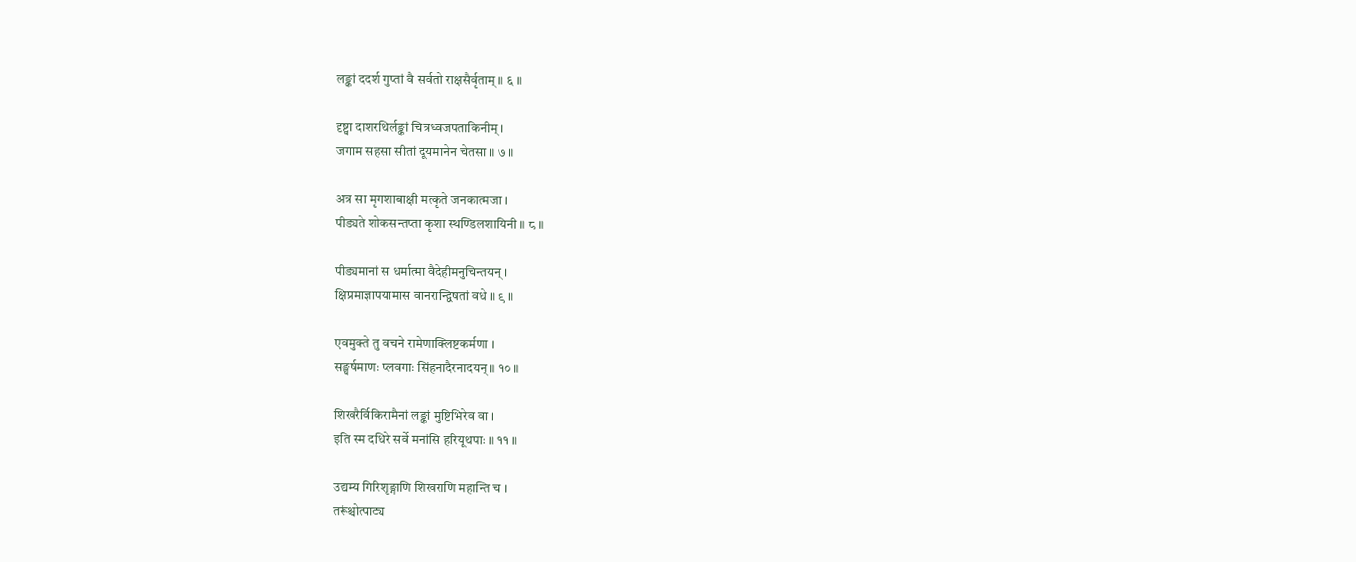लङ्कां ददर्श गुप्तां वै सर्वतो राक्षसैर्वृताम् ॥ ६ ॥

दृष्ट्वा दाशरथिर्लङ्कां चित्रध्वजपताकिनीम् ।
जगाम सहसा सीतां दूयमानेन चेतसा ॥ ७ ॥

अत्र सा मृगशाबाक्षी मत्कृते जनकात्मजा ।
पीड्यते शोकसन्तप्ता कृशा स्थण्डिलशायिनी ॥ ८ ॥

पीड्यमानां स धर्मात्मा वैदेहीमनुचिन्तयन् ।
क्षिप्रमाज्ञापयामास वानरान्द्विषतां वधे ॥ ९ ॥

एवमुक्ते तु वचने रामेणाक्लिष्टकर्मणा ।
सङ्घर्षमाणः प्लवगाः सिंहनादैरनादयन् ॥ १० ॥

शिखरैर्विकिरामैनां लङ्कां मुष्टिभिरेव वा ।
इति स्म दधिरे सर्वे मनांसि हरियूथपाः ॥ ११ ॥

उद्यम्य गिरिशृङ्गाणि शिखराणि महान्ति च ।
तरूंश्चोत्पाट्य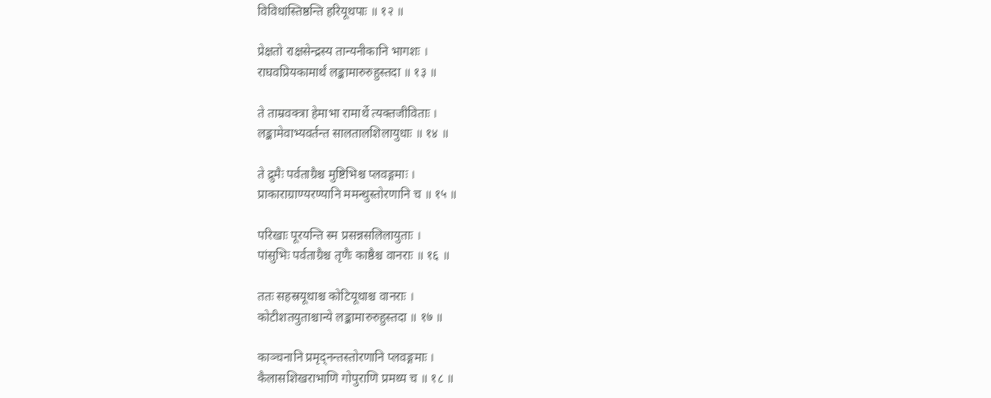विविधांस्तिष्ठन्ति हरियूथपाः ॥ १२ ॥

प्रेक्षतो राक्षसेन्द्रस्य तान्यनीकानि भागशः ।
राघवप्रियकामार्थं लङ्कामारुरुहुस्तदा ॥ १३ ॥

ते ताम्रवक्त्रा हेमाभा रामार्थे त्यक्तजीविताः ।
लङ्कामेवाभ्यवर्तन्त सालतालशिलायुधाः ॥ १४ ॥

ते द्रुमैः पर्वताग्रैश्च मुष्टिभिश्च प्लवङ्गमाः ।
प्राकाराग्राण्यरण्यानि ममन्थुस्तोरणानि च ॥ १५ ॥

परिखाः पूरयन्ति स्म प्रसन्नसलिलायुताः ।
पांसुभिः पर्वताग्रैश्च तृणैः काष्ठैश्च वानराः ॥ १६ ॥

ततः सहस्रयूथाश्च कोटियूथाश्च वानराः ।
कोटीशतयुताश्चान्ये लङ्कामारुरुहुस्तदा ॥ १७ ॥

काञ्चनानि प्रमृद्नन्तस्तोरणानि प्लवङ्गमाः ।
कैलासशिखराभाणि गोपुराणि प्रमथ्य च ॥ १८ ॥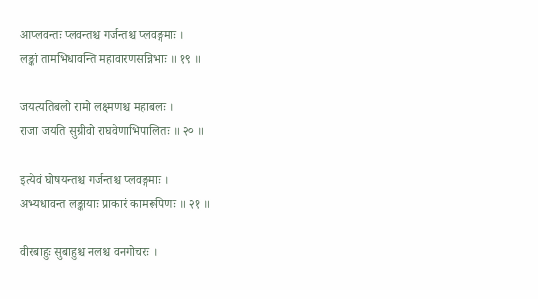आप्लवन्तः प्लवन्तश्च गर्जन्तश्च प्लवङ्गमाः ।
लङ्कां तामभिधावन्ति महावारणसन्निभाः ॥ १९ ॥

जयत्यतिबलो रामो लक्ष्मणश्च महाबलः ।
राजा जयति सुग्रीवो राघवेणाभिपालितः ॥ २० ॥

इत्येवं घोषयन्तश्च गर्जन्तश्च प्लवङ्गमाः ।
अभ्यधावन्त लङ्कायाः प्राकारं कामरूपिणः ॥ २१ ॥

वीरबाहुः सुबाहुश्च नलश्च वनगोचरः ।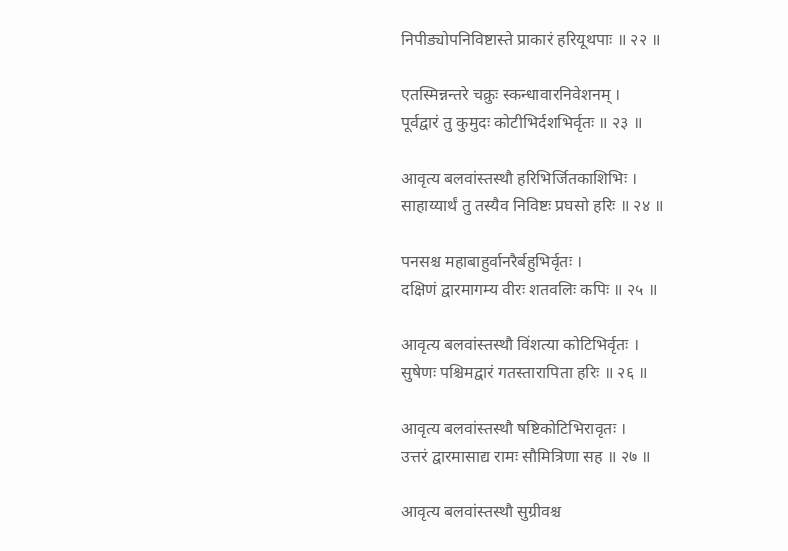निपीड्योपनिविष्टास्ते प्राकारं हरियूथपाः ॥ २२ ॥

एतस्मिन्नन्तरे चक्रुः स्कन्धावारनिवेशनम् ।
पूर्वद्वारं तु कुमुदः कोटीभिर्दशभिर्वृतः ॥ २३ ॥

आवृत्य बलवांस्तस्थौ हरिभिर्जितकाशिभिः ।
साहाय्यार्थं तु तस्यैव निविष्टः प्रघसो हरिः ॥ २४ ॥

पनसश्च महाबाहुर्वानरैर्बहुभिर्वृतः ।
दक्षिणं द्वारमागम्य वीरः शतवलिः कपिः ॥ २५ ॥

आवृत्य बलवांस्तस्थौ विंशत्या कोटिभिर्वृतः ।
सुषेणः पश्चिमद्वारं गतस्तारापिता हरिः ॥ २६ ॥

आवृत्य बलवांस्तस्थौ षष्टिकोटिभिरावृतः ।
उत्तरं द्वारमासाद्य रामः सौमित्रिणा सह ॥ २७ ॥

आवृत्य बलवांस्तस्थौ सुग्रीवश्च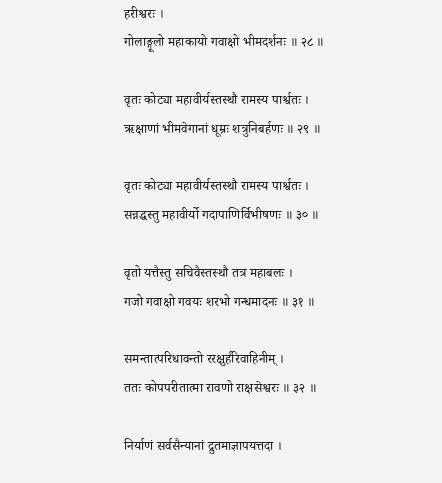हरीश्वरः ।
गोलाङ्गूलो महाकायो गवाक्षो भीमदर्शनः ॥ २८ ॥

वृतः कोट्या महावीर्यस्तस्थौ रामस्य पार्श्वतः ।
ऋक्षाणां भीमवेगानां धूम्रः शत्रुनिबर्हणः ॥ २९ ॥

वृतः कोट्या महावीर्यस्तस्थौ रामस्य पार्श्वतः ।
सन्नद्धस्तु महावीर्यो गदापाणिर्विभीषणः ॥ ३० ॥

वृतो यत्तैस्तु सचिवैस्तस्थौ तत्र महाबलः ।
गजो गवाक्षो गवयः शरभो गन्धमादनः ॥ ३१ ॥

समन्तात्परिधावन्तो ररक्षुर्हरिवाहिनीम् ।
ततः कोपपरीतात्मा रावणो राक्षसेश्वरः ॥ ३२ ॥

निर्याणं सर्वसैन्यानां द्रुतमाज्ञापयत्तदा ।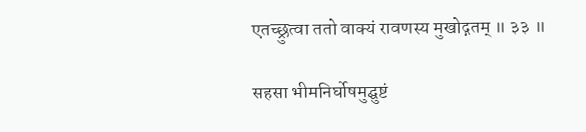एतच्छ्रुत्वा ततो वाक्यं रावणस्य मुखोद्गतम् ॥ ३३ ॥

सहसा भीमनिर्घोषमुद्घुष्टं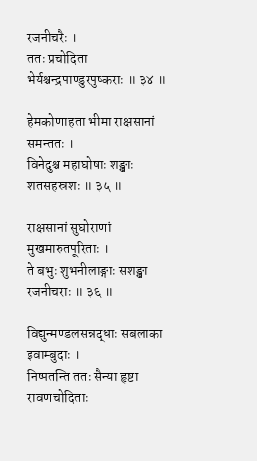रजनीचरैः ।
ततः प्रचोदिता भेर्यश्चन्द्रपाण्डुरपुष्कराः ॥ ३४ ॥

हेमकोणाहता भीमा राक्षसानां समन्ततः ।
विनेदुश्च महाघोषाः शङ्खाः शतसहस्रशः ॥ ३५ ॥

राक्षसानां सुघोराणां मुखमारुतपूरिताः ।
ते बभुः शुभनीलाङ्गाः सशङ्खा रजनीचराः ॥ ३६ ॥

विद्युन्मण्डलसन्नद्धाः सबलाका इवाम्बुदाः ।
निष्पतन्ति ततः सैन्या हृष्टा रावणचोदिताः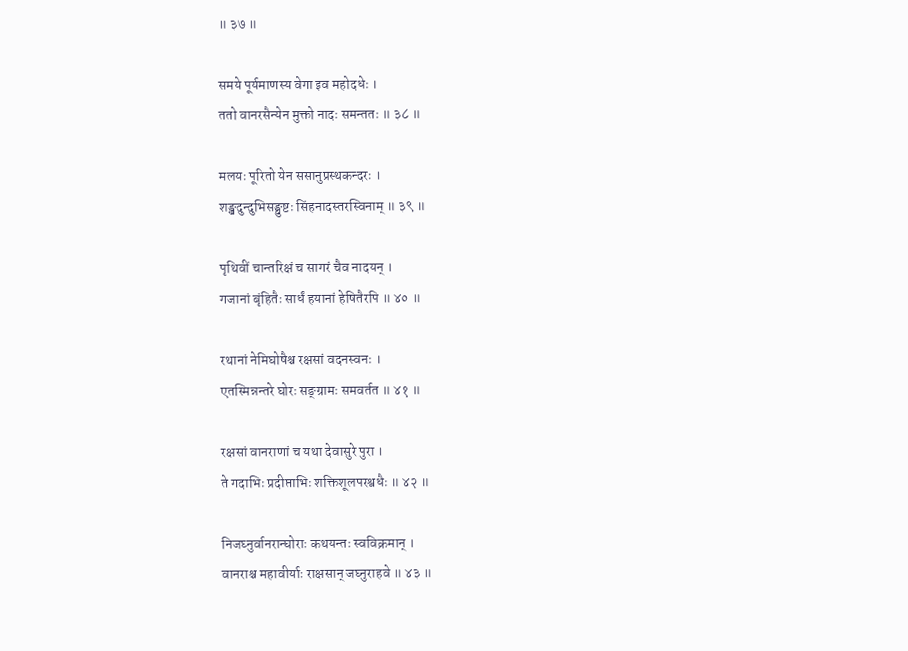॥ ३७ ॥

समये पूर्यमाणस्य वेगा इव महोदधेः ।
ततो वानरसैन्येन मुक्तो नादः समन्ततः ॥ ३८ ॥

मलयः पूरितो येन ससानुप्रस्थकन्दरः ।
शङ्खदुन्दुभिसङ्घुष्टः सिंहनादस्तरस्विनाम् ॥ ३९ ॥

पृथिवीं चान्तरिक्षं च सागरं चैव नादयन् ।
गजानां बृंहितैः सार्धं हयानां हेषितैरपि ॥ ४० ॥

रथानां नेमिघोषैश्च रक्षसां वदनस्वनः ।
एतस्मिन्नन्तरे घोरः सङ्ग्रामः समवर्तत ॥ ४१ ॥

रक्षसां वानराणां च यथा देवासुरे पुरा ।
ते गदाभिः प्रदीप्ताभिः शक्तिशूलपरश्वधैः ॥ ४२ ॥

निजघ्नुर्वानरान्घोराः कथयन्तः स्वविक्रमान् ।
वानराश्च महावीर्याः राक्षसान् जघ्नुराहवे ॥ ४३ ॥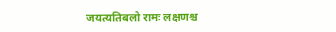जयत्यतिबलो रामः लक्षणश्च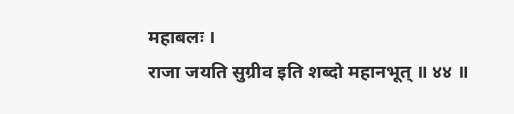महाबलः ।
राजा जयति सुग्रीव इति शब्दो महानभूत् ॥ ४४ ॥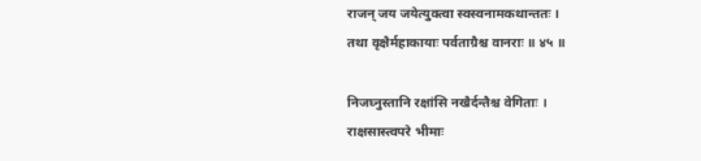राजन् जय जयेत्युक्त्वा स्वस्वनामकथान्ततः ।
तथा वृक्षैर्महाकायाः पर्वताग्रैश्च वानराः ॥ ४५ ॥

निजघ्नुस्तानि रक्षांसि नखैर्दन्तैश्च वेगिताः ।
राक्षसास्त्वपरे भीमाः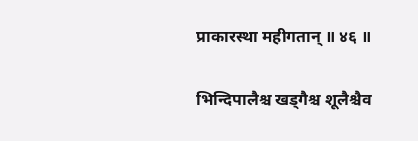प्राकारस्था महीगतान् ॥ ४६ ॥

भिन्दिपालैश्च खड्गैश्च शूलैश्चैव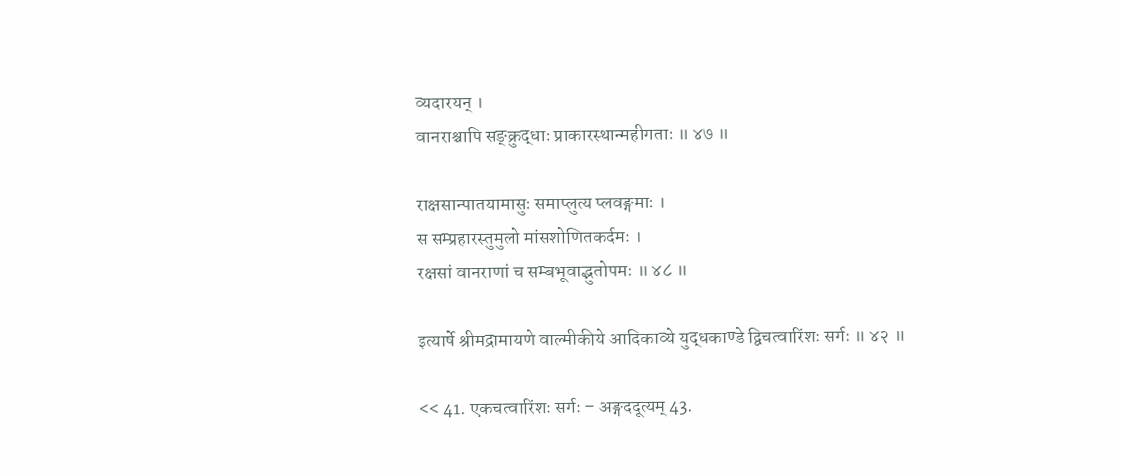व्यदारयन् ।
वानराश्चापि सङ्क्रुद्धाः प्राकारस्थान्महीगताः ॥ ४७ ॥

राक्षसान्पातयामासुः समाप्लुत्य प्लवङ्गमाः ।
स सम्प्रहारस्तुमुलो मांसशोणितकर्दमः ।
रक्षसां वानराणां च सम्बभूवाद्भुतोपमः ॥ ४८ ॥

इत्यार्षे श्रीमद्रामायणे वाल्मीकीये आदिकाव्ये युद्धकाण्डे द्विचत्वारिंशः सर्गः ॥ ४२ ॥

<< 41. एकचत्वारिंशः सर्गः – अङ्गददूत्यम् 43.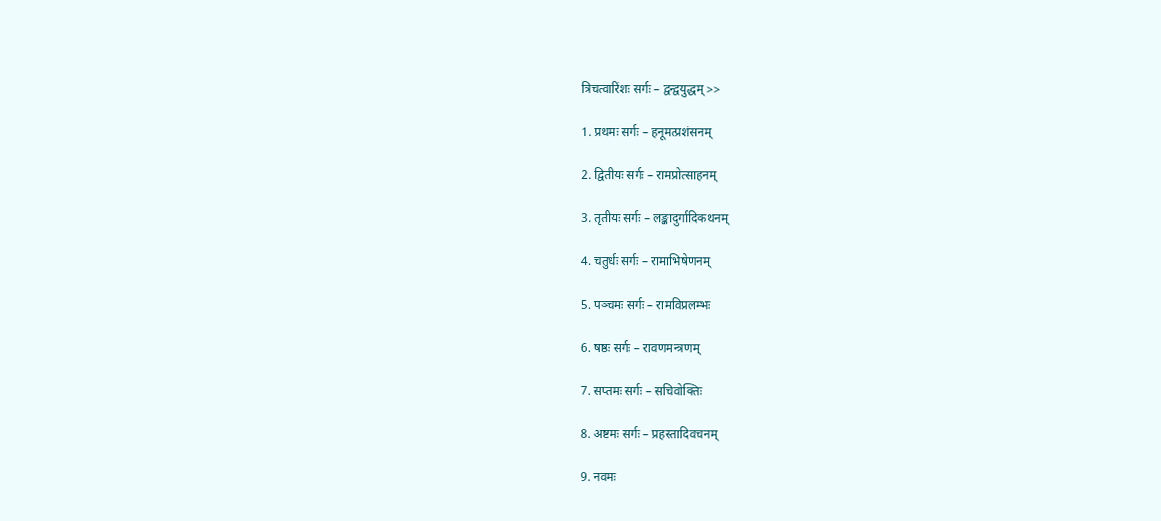त्रिचत्वारिंशः सर्गः – द्वन्द्वयुद्धम् >>

1. प्रथमः सर्गः – हनूमत्प्रशंसनम्

2. द्वितीयः सर्गः – रामप्रोत्साहनम्

3. तृतीयः सर्गः – लङ्कादुर्गादिकथनम्

4. चतुर्धः सर्गः – रामाभिषेणनम्

5. पञ्चमः सर्गः – रामविप्रलम्भः

6. षष्ठः सर्गः – रावणमन्त्रणम्

7. सप्तमः सर्गः – सचिवोक्तिः

8. अष्टमः सर्गः – प्रहस्तादिवचनम्

9. नवमः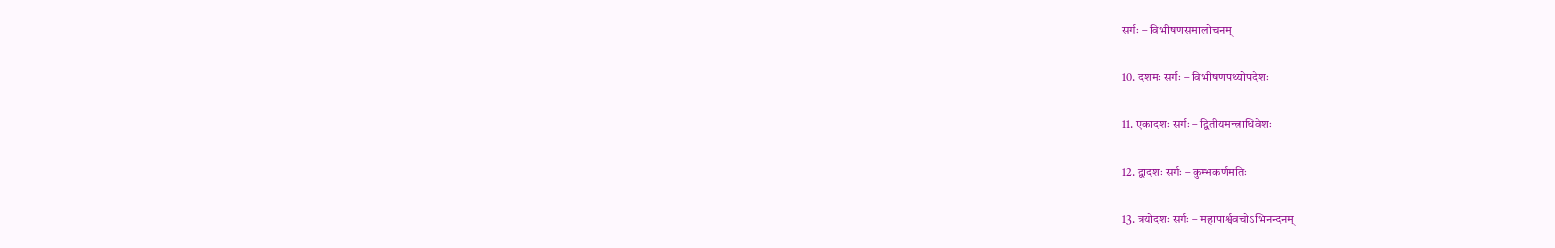सर्गः – विभीषणसमालोचनम्

10. दशमः सर्गः – विभीषणपथ्योपदेशः

11. एकादशः सर्गः – द्वितीयमन्त्राधिवेशः

12. द्वादशः सर्गः – कुम्भकर्णमतिः

13. त्रयोदशः सर्गः – महापार्श्ववचोऽभिनन्दनम्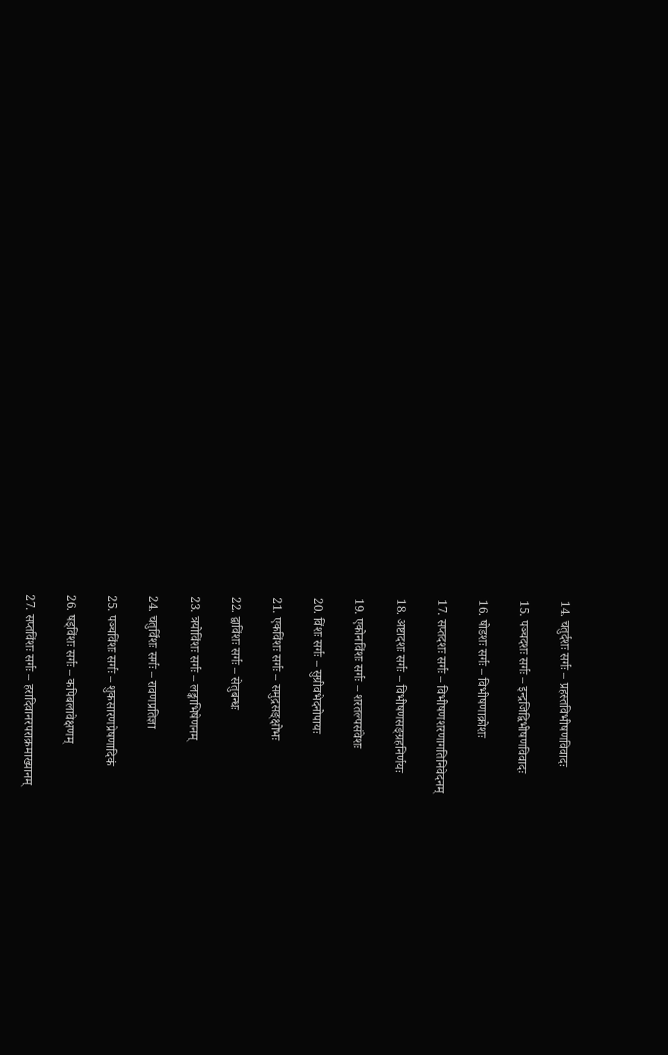14. चतुर्दशः सर्गः – प्रहस्तविभीषणविवादः

15. पञ्चदशः सर्गः – इन्द्रजिद्विभीषणविवादः

16. षोडशः सर्गः – विभीषणाक्रोशः

17. सप्तदशः सर्गः – विभीषणशरणागतिनिवेदनम्

18. अष्टादशः सर्गः – विभीषणसङ्ग्रहनिर्णयः

19. एकोनविंशः सर्गः – शरतल्पसंवेशः

20. विंशः सर्गः – सुग्रीवभेदनोपायः

21. एकविंशः सर्गः – समुद्रसङ्क्षोभः

22. द्वाविंशः सर्गः – सेतुबन्धः

23. त्रयोविंशः सर्गः – लङ्काभिषेणनम्

24. चतुर्विंशः सर्गः – रावणप्रतिज्ञा

25. पञ्चविंशः सर्गः – शुकसारणप्रेषणादिकं

26. षड्विंशः सर्गः – कपिबलावेक्षणम्

27. सप्तविंशः सर्गः – हरादिवानरपराक्रमाख्यानम्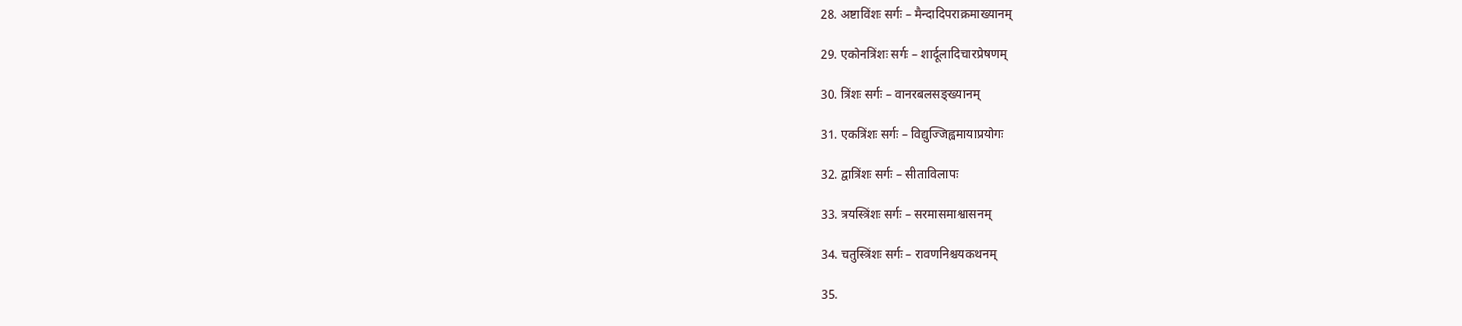28. अष्टाविंशः सर्गः – मैन्दादिपराक्रमाख्यानम्

29. एकोनत्रिंशः सर्गः – शार्दूलादिचारप्रेषणम्

30. त्रिंशः सर्गः – वानरबलसङ्ख्यानम्

31. एकत्रिंशः सर्गः – विद्युज्जिह्वमायाप्रयोगः

32. द्वात्रिंशः सर्गः – सीताविलापः

33. त्रयस्त्रिंशः सर्गः – सरमासमाश्वासनम्

34. चतुस्त्रिंशः सर्गः – रावणनिश्चयकथनम्

35.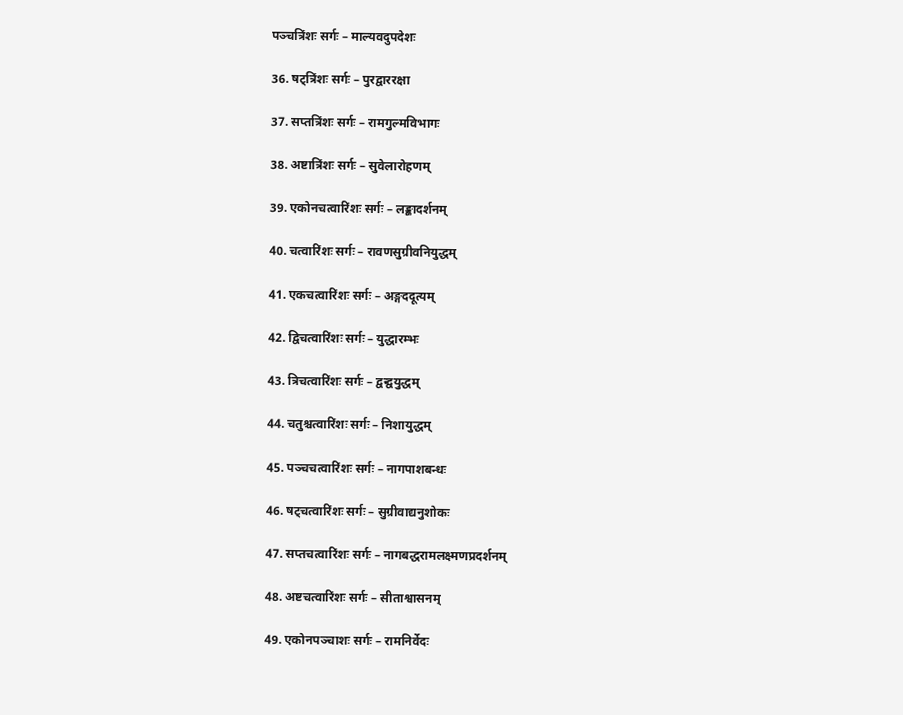पञ्चत्रिंशः सर्गः – माल्यवदुपदेशः

36. षट्त्रिंशः सर्गः – पुरद्वाररक्षा

37. सप्तत्रिंशः सर्गः – रामगुल्मविभागः

38. अष्टात्रिंशः सर्गः – सुवेलारोहणम्

39. एकोनचत्वारिंशः सर्गः – लङ्कादर्शनम्

40. चत्वारिंशः सर्गः – रावणसुग्रीवनियुद्धम्

41. एकचत्वारिंशः सर्गः – अङ्गददूत्यम्

42. द्विचत्वारिंशः सर्गः – युद्धारम्भः

43. त्रिचत्वारिंशः सर्गः – द्वन्द्वयुद्धम्

44. चतुश्चत्वारिंशः सर्गः – निशायुद्धम्

45. पञ्चचत्वारिंशः सर्गः – नागपाशबन्धः

46. षट्चत्वारिंशः सर्गः – सुग्रीवाद्यनुशोकः

47. सप्तचत्वारिंशः सर्गः – नागबद्धरामलक्ष्मणप्रदर्शनम्

48. अष्टचत्वारिंशः सर्गः – सीताश्वासनम्

49. एकोनपञ्चाशः सर्गः – रामनिर्वेदः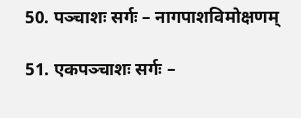50. पञ्चाशः सर्गः – नागपाशविमोक्षणम्

51. एकपञ्चाशः सर्गः –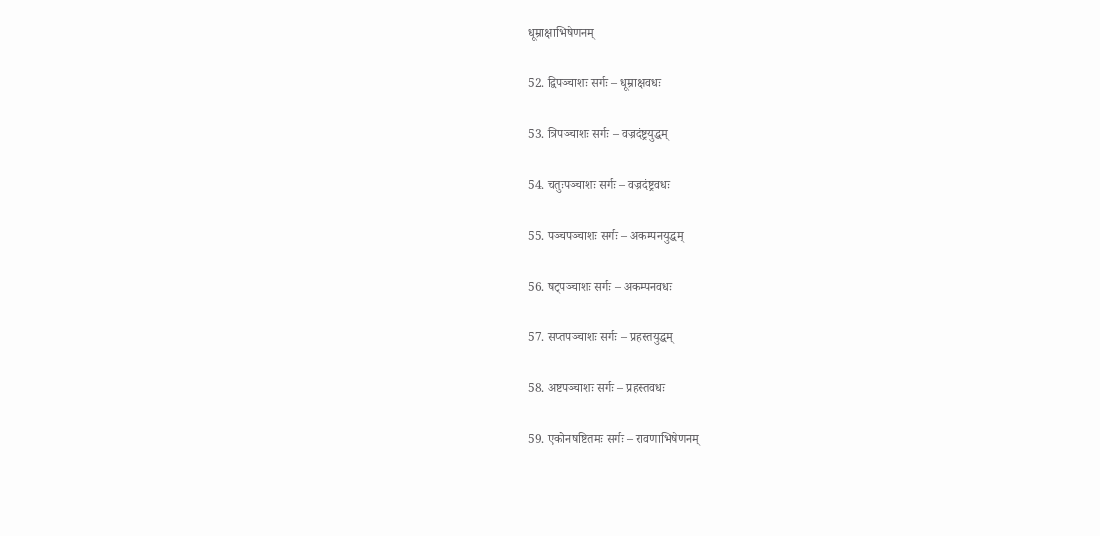धूम्राक्षाभिषेणनम्

52. द्विपञ्चाशः सर्गः – धूम्राक्षवधः

53. त्रिपञ्चाशः सर्गः – वज्रदंष्ट्रयुद्धम्

54. चतुःपञ्चाशः सर्गः – वज्रदंष्ट्रवधः

55. पञ्चपञ्चाशः सर्गः – अकम्पनयुद्धम्

56. षट्पञ्चाशः सर्गः – अकम्पनवधः

57. सप्तपञ्चाशः सर्गः – प्रहस्तयुद्धम्

58. अष्टपञ्चाशः सर्गः – प्रहस्तवधः

59. एकोनषष्टितमः सर्गः – रावणाभिषेणनम्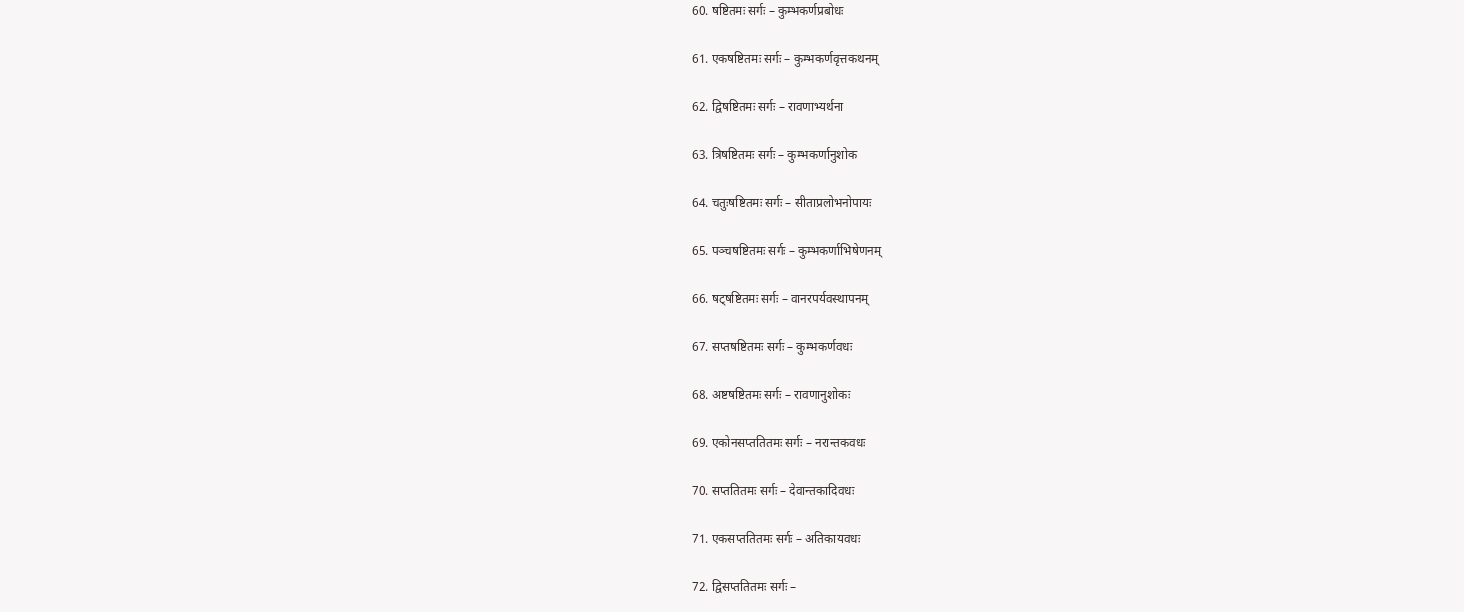60. षष्टितमः सर्गः – कुम्भकर्णप्रबोधः

61. एकषष्टितमः सर्गः – कुम्भकर्णवृत्तकथनम्

62. द्विषष्टितमः सर्गः – रावणाभ्यर्थना

63. त्रिषष्टितमः सर्गः – कुम्भकर्णानुशोक

64. चतुःषष्टितमः सर्गः – सीताप्रलोभनोपायः

65. पञ्चषष्टितमः सर्गः – कुम्भकर्णाभिषेणनम्

66. षट्षष्टितमः सर्गः – वानरपर्यवस्थापनम्

67. सप्तषष्टितमः सर्गः – कुम्भकर्णवधः

68. अष्टषष्टितमः सर्गः – रावणानुशोकः

69. एकोनसप्ततितमः सर्गः – नरान्तकवधः

70. सप्ततितमः सर्गः – देवान्तकादिवधः

71. एकसप्ततितमः सर्गः – अतिकायवधः

72. द्विसप्ततितमः सर्गः –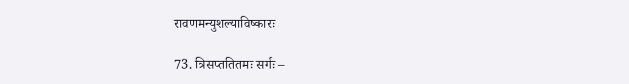रावणमन्युशल्याविष्कारः

73. त्रिसप्ततितमः सर्गः –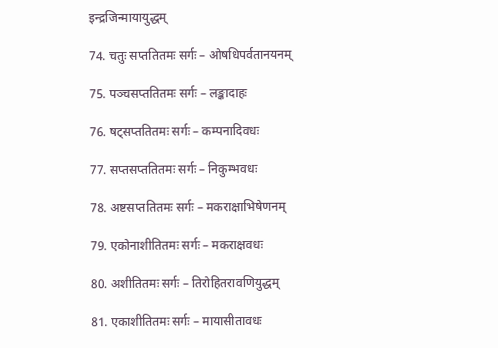इन्द्रजिन्मायायुद्धम्

74. चतुः सप्ततितमः सर्गः – ओषधिपर्वतानयनम्

75. पञ्चसप्ततितमः सर्गः – लङ्कादाहः

76. षट्सप्ततितमः सर्गः – कम्पनादिवधः

77. सप्तसप्ततितमः सर्गः – निकुम्भवधः

78. अष्टसप्ततितमः सर्गः – मकराक्षाभिषेणनम्

79. एकोनाशीतितमः सर्गः – मकराक्षवधः

80. अशीतितमः सर्गः – तिरोहितरावणियुद्धम्

81. एकाशीतितमः सर्गः – मायासीतावधः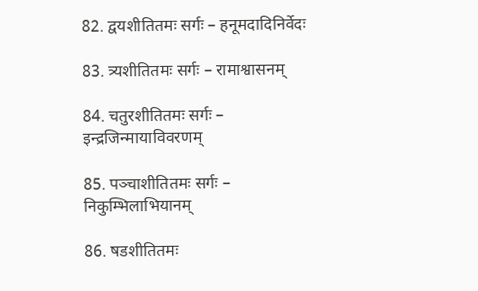82. द्वयशीतितमः सर्गः – हनूमदादिनिर्वेदः

83. त्र्यशीतितमः सर्गः – रामाश्वासनम्

84. चतुरशीतितमः सर्गः – इन्द्रजिन्मायाविवरणम्

85. पञ्चाशीतितमः सर्गः – निकुम्भिलाभियानम्

86. षडशीतितमः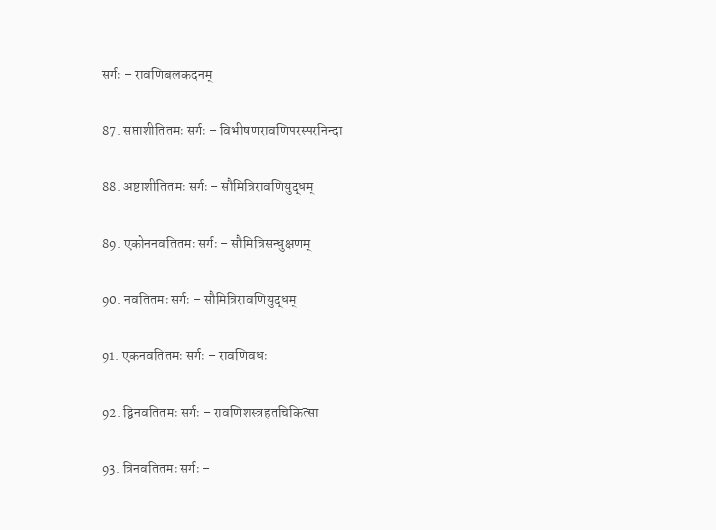सर्गः – रावणिबलकदनम्

87. सप्ताशीतितमः सर्गः – विभीषणरावणिपरस्परनिन्दा

88. अष्टाशीतितमः सर्गः – सौमित्रिरावणियुद्धम्

89. एकोननवतितमः सर्गः – सौमित्रिसन्धुक्षणम्

90. नवतितमः सर्गः – सौमित्रिरावणियुद्धम्

91. एकनवतितमः सर्गः – रावणिवधः

92. द्विनवतितमः सर्गः – रावणिशस्त्रहतचिकित्सा

93. त्रिनवतितमः सर्गः –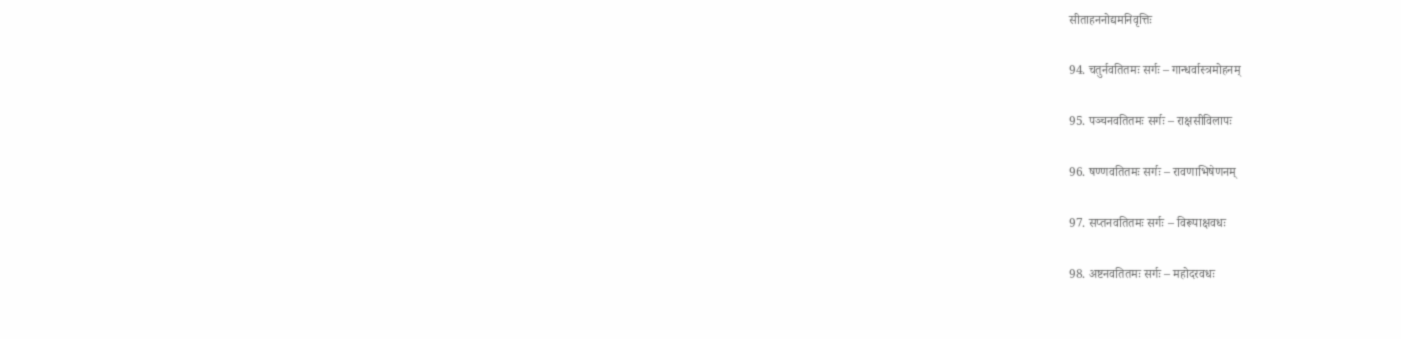सीताहननोद्यमनिवृत्तिः

94. चतुर्नवतितमः सर्गः – गान्धर्वास्त्रमोहनम्

95. पञ्चनवतितमः सर्गः – राक्षसीविलापः

96. षण्णवतितमः सर्गः – रावणाभिषेणनम्

97. सप्तनवतितमः सर्गः – विरूपाक्षवधः

98. अष्टनवतितमः सर्गः – महोदरवधः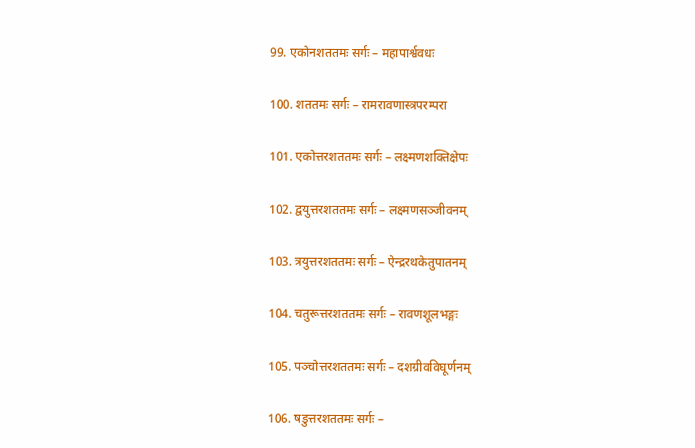99. एकोनशततमः सर्गः – महापार्श्ववधः

100. शततमः सर्गः – रामरावणास्त्रपरम्परा

101. एकोत्तरशततमः सर्गः – लक्ष्मणशक्तिक्षेपः

102. द्वयुत्तरशततमः सर्गः – लक्ष्मणसञ्जीवनम्

103. त्रयुत्तरशततमः सर्गः – ऐन्द्ररथकेतुपातनम्

104. चतुरूत्तरशततमः सर्गः – रावणशूलभङ्गः

105. पञ्चोत्तरशततमः सर्गः – दशग्रीवविघूर्णनम्

106. षडुत्तरशततमः सर्गः –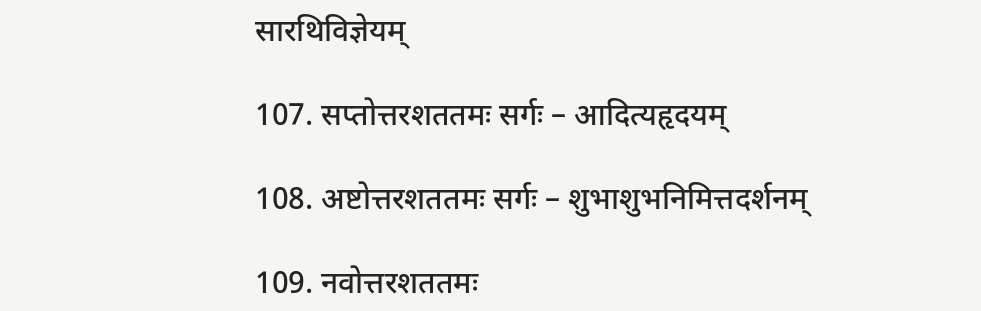सारथिविज्ञेयम्

107. सप्तोत्तरशततमः सर्गः – आदित्यहृदयम्

108. अष्टोत्तरशततमः सर्गः – शुभाशुभनिमित्तदर्शनम्

109. नवोत्तरशततमः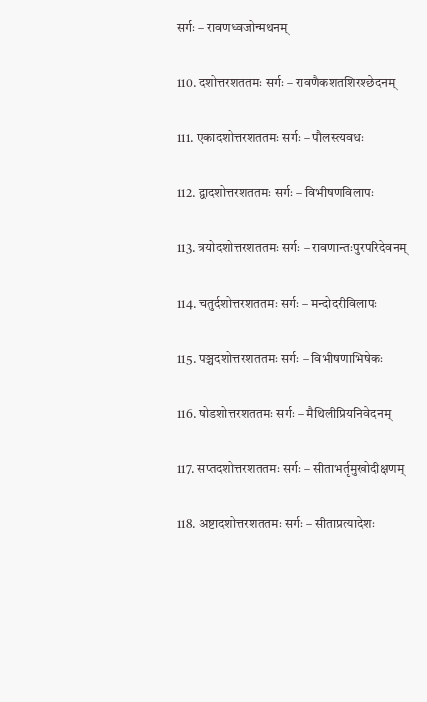सर्गः – रावणध्वजोन्मथनम्

110. दशोत्तरशततमः सर्गः – रावणैकशतशिरश्छेदनम्

111. एकादशोत्तरशततमः सर्गः – पौलस्त्यवधः

112. द्वादशोत्तरशततमः सर्गः – विभीषणविलापः

113. त्रयोदशोत्तरशततमः सर्गः – रावणान्तःपुरपरिदेवनम्

114. चतुर्दशोत्तरशततमः सर्गः – मन्दोदरीविलापः

115. पञ्चदशोत्तरशततमः सर्गः – विभीषणाभिषेकः

116. षोडशोत्तरशततमः सर्गः – मैथिलीप्रियनिवेदनम्

117. सप्तदशोत्तरशततमः सर्गः – सीताभर्तृमुखोदीक्षणम्

118. अष्टादशोत्तरशततमः सर्गः – सीताप्रत्यादेशः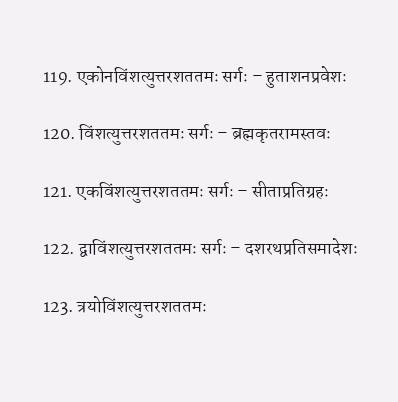119. एकोनविंशत्युत्तरशततमः सर्गः – हुताशनप्रवेशः

120. विंशत्युत्तरशततमः सर्गः – ब्रह्मकृतरामस्तवः

121. एकविंशत्युत्तरशततमः सर्गः – सीताप्रतिग्रहः

122. द्वाविंशत्युत्तरशततमः सर्गः – दशरथप्रतिसमादेशः

123. त्रयोविंशत्युत्तरशततमः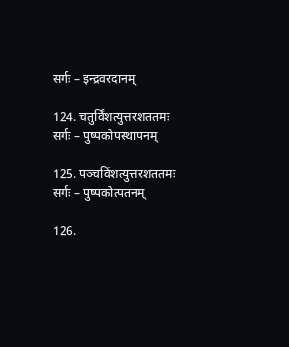सर्गः – इन्द्रवरदानम्

124. चतुर्विंशत्युत्तरशततमः सर्गः – पुष्पकोपस्थापनम्

125. पञ्चविंशत्युत्तरशततमः सर्गः – पुष्पकोत्पतनम्

126.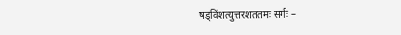षड्विंशत्युत्तरशततमः सर्गः –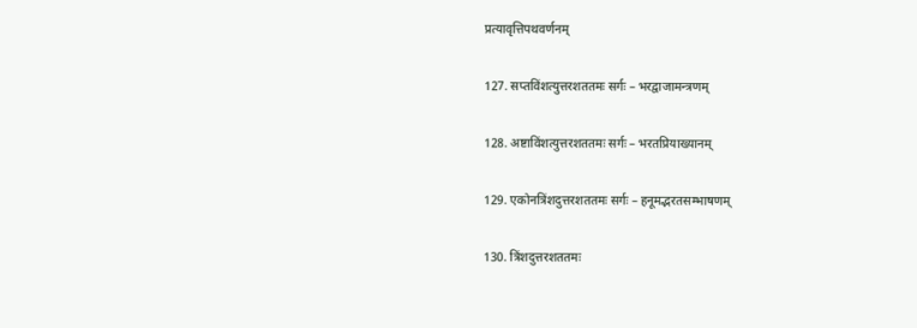प्रत्यावृत्तिपथवर्णनम्

127. सप्तविंशत्युत्तरशततमः सर्गः – भरद्वाजामन्त्रणम्

128. अष्टाविंशत्युत्तरशततमः सर्गः – भरतप्रियाख्यानम्

129. एकोनत्रिंशदुत्तरशततमः सर्गः – हनूमद्भरतसम्भाषणम्

130. त्रिंशदुत्तरशततमः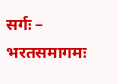सर्गः – भरतसमागमः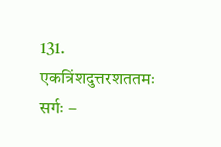131. एकत्रिंशदुत्तरशततमः सर्गः –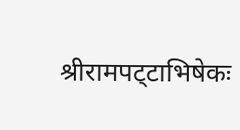श्रीरामपट्‍टाभिषेकः